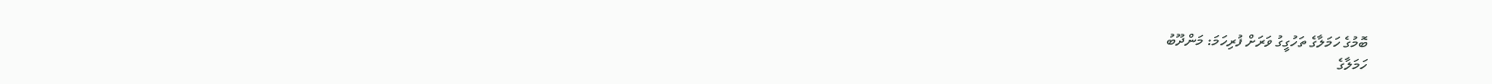ބޮމުގެ ހަމަލާގެ ތަހުގީގު ވަރަށް ފުރިހަމަ: މަންދޫބު
ހަމަލާގެ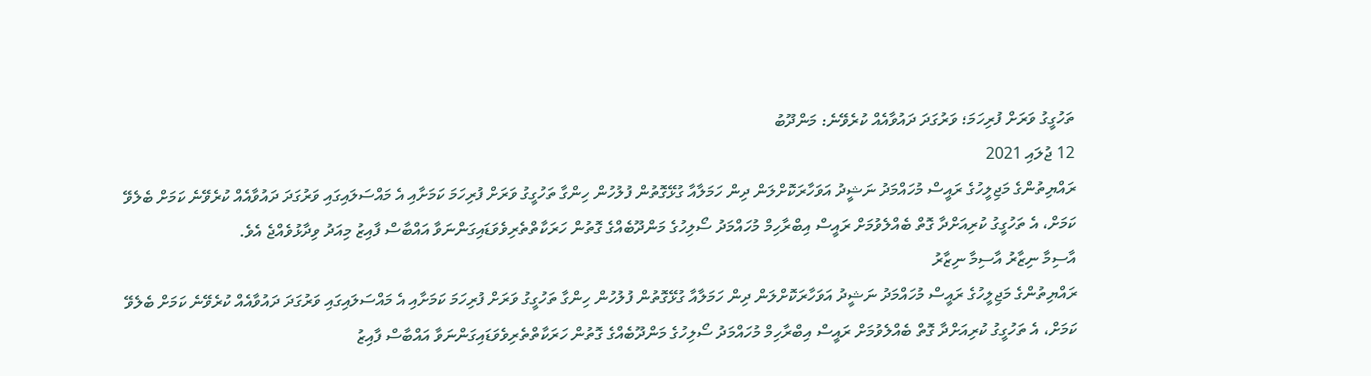ތަހުގީގު ވަރަށް ފުރިހަމަ؛ ވަރުގަދަ ދައުވާއެއް ކުރެވޭނެ: މަންދޫބު
12 ޖުލައި 2021
ރައްޔިތުންގެ މަޖިލީހުގެ ރައީސް މުހައްމަދު ނަޝީދު އަވަހާރަކޮށްލަން ދިން ހަމަލާއާ ގުޅޭގޮތުން ފުލުހުން ހިންގާ ތަހުގީގު ވަރަށް ފުރިހަމަ ކަމަށާއި އެ މައްސަލައިގައި ވަރުގަދަ ދައުވާއެއް ކުރެވޭނެ ކަމަށް ބެލެވޭ ކަމަށް، އެ ތަހުގީގު ކުރިއަށްދާ ގޮތް ބެއްލެވުމަށް ރައީސް އިބްރާހިމް މުހައްމަދު ސޯލިހުގެ މަންދޫބެއްގެ ގޮތުން ހަރަކާތްތެރިވެވަޑައިގަންނަވާ އައްބާސް ފާއިޒު މިއަދު ވިދާޅުވެއްޖެ އެވެ.
އާސިމާ ނިޒާރު އާސިމާ ނިޒާރު
ރައްޔިތުންގެ މަޖިލީހުގެ ރައީސް މުހައްމަދު ނަޝީދު އަވަހާރަކޮށްލަން ދިން ހަމަލާއާ ގުޅޭގޮތުން ފުލުހުން ހިންގާ ތަހުގީގު ވަރަށް ފުރިހަމަ ކަމަށާއި އެ މައްސަލައިގައި ވަރުގަދަ ދައުވާއެއް ކުރެވޭނެ ކަމަށް ބެލެވޭ ކަމަށް، އެ ތަހުގީގު ކުރިއަށްދާ ގޮތް ބެއްލެވުމަށް ރައީސް އިބްރާހިމް މުހައްމަދު ސޯލިހުގެ މަންދޫބެއްގެ ގޮތުން ހަރަކާތްތެރިވެވަޑައިގަންނަވާ އައްބާސް ފާއިޒު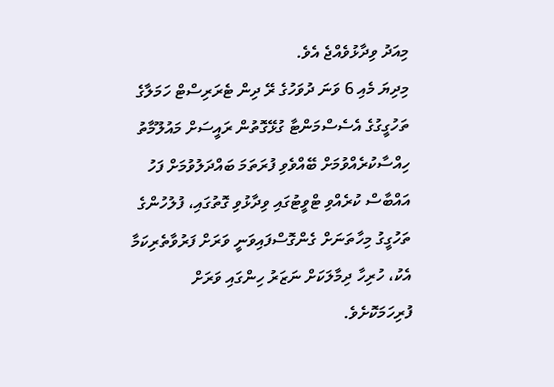މިއަދު ވިދާޅުވެއްޖެ އެވެ.
މިދިޔަ މެއި 6 ވަނަ ދުވަހުގެ ރޭ ދިން ޓެރަރިސްޓް ހަމަލާގެ ތަހުގީގުގެ އެސެސްމަންޓާ ގުޅޭގޮތުން ރައީސަށް މައުލޫމާތު ހިއްސާކުރެއްވުމަށް ބޭއްވެވި ފުރަތަމަ ބައްދަލުވުމަށް ފަހު އައްބާސް ކުރެއްވި ޓްވީޓުގައި ވިދާޅުވި ގޮތުގައި، ފުލުހުންގެ ތަހުގީގު މިހާތަނަށް ގެންގޮސްފައިވަނީ ވަރަށް ފަރުވާތެރިކަމާ އެކު، ހުރިހާ ދިމާލަކަށް ނަޒަރު ހިންގައި ވަރަށް ފުރިހަމަކޮށެވެ.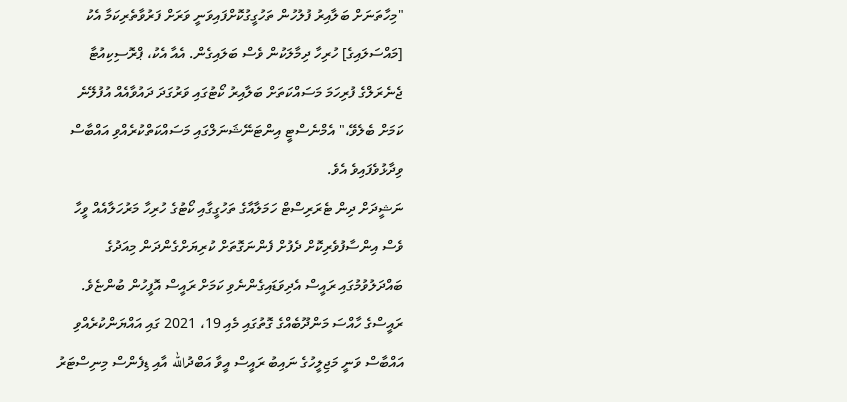"މިހާތަނަށް ބަލާއިރު ފުލުހުން ތަހުގީގުކޮށްފައިވަނީ ވަރަށް ފަރުވާތެރިކަމާ އެކު [މައްސަލައިގެ] ހުރިހާ ދިމާލަކުން ވެސް ބަލައިގެން. އެއާ އެކު، ޕްރޮސިކިއުޓާ ޖެނެރަލްގެ ފުރިހަމަ މަސައްކަތަށް ބަލާއިރު ކޯޓުގައި ވަރުގަދަ ދައުވާއެއް އުފުލޭނެ ކަމަށް ބެލެވޭ،" އެމްނެސްޓީ އިންޓަނޭޝަނަލްގައި މަސައްކަތްކުރެއްވި އައްބާސް ވިދާޅުވެފައިވެ އެވެ.
ނަޝީދަށް ދިން ޓެރަރިސްޓް ހަމަލާއާގެ ތަހުގީގާއި ކޯޓުގެ ހުރިހާ މަރުހަލާއެއް ވީހާ ވެސް އިންސާފުވެރިކޮށް ދެފުށް ފެންނަގޮތަށް ކުރިޔަށްގެންދަން މިއަދުގެ ބައްދަލުވުމުގައި ރައީސް އެދިވަޑައިގެންނެވި ކަމަށް ރައީސް އޮފީހުން ބުންޏެވެ.
ރައީސްގެ ހާއްސަ މަންދޫބެއްގެ ގޮތުގައި މެއި 19، 2021 ގައި އައްޔަންކުރެއްވި އައްބާސް ވަނީ މަޖިލީހުގެ ނައިބު ރައީސް އީވާ އަބްދުالله އާއި ޑިފެންސް މިނިސްޓަރު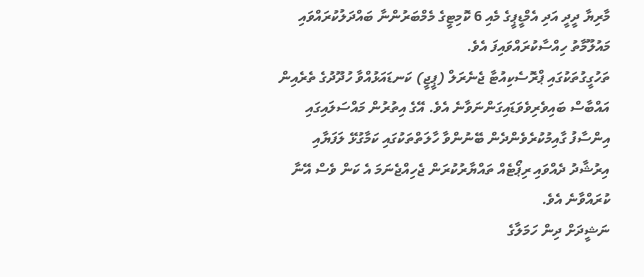މާރިޔާ ދީދީ އަދި އެމްޑީޕީގެ މެއި 6 ކޮމިޓީގެ މެމްބަރުންނާ ބައްދަލުކުރައްވައި މައުލޫމާތު ހިއްސާކުރައްވައިފަ އެވެ.
ތަހުގީގުތަކުގައި ޕްރޮސެކިއުޓާ ޖެނެރަލް (ޕީޖީ) ކަނޑައަޅުއްވާ ހުދޫދުގެ ތެރެއިން އައްބާސް ބައިވެރިވެވަޑައިގަންނަވާނެ އެވެ. އޭގެ އިތުރުން މައްސަލައިގައި އިންސާފު ގާއިމުކުރެވެންދެން ބޭނުންވާ ހާލަތްތަކުގައި ކަމާގުޅޭ ލަފަޔާއި އިރުޝާދު ދެއްވައި ރިޕޯޓެއް ތައްޔާރުކުރަން ޖެހިއްޖެނަމަ އެ ކަން ވެސް އޭނާ ކުރައްވާނެ އެވެ.
ނަޝީދަށް ދިން ހަމަލާގެ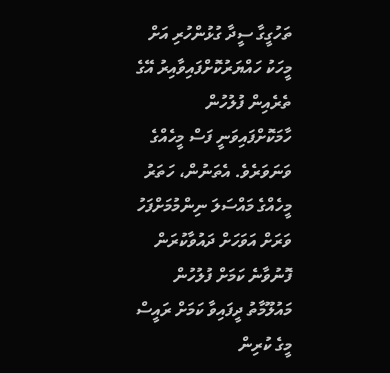ތަހުގީގާ ސީދާ ގުޅުންހުރި އަށް މީހަކު ހައްޔަރުކޮށްފައިވާއިރު އޭގެ ތެރެއިން ފުލުހުން ހާމަކޮށްފައިވަނީ ފަސް މީހެއްގެ ވަނަވަރެވެ. އެތަނުން، ހަތަރު މީހެއްގެ މައްސަލަ ނިންމުމަށްފަހު ވަރަށް އަވަހަށް ދައުވާކުރަން ފޮނުވާނެ ކަމަށް ފުލުހުން މައުލޫމާތު ދީފައިވާ ކަމަށް ރައީސް މީގެ ކުރިން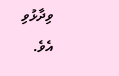ވިދާޅުވި އެވެ.